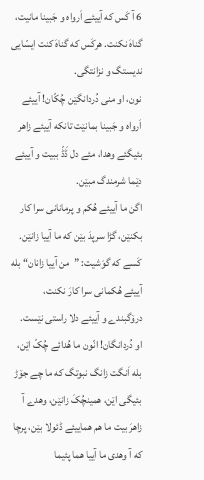6 آ کَس که آییئے اَرواه و جَبینا مانیت، گناهَ نکنت. هرکَس که گناهَ کنت ایسّایی ندیستگ و نزانتگی.
نون، او منی دُردانگێن چُکّان! آییئے اَرواه و جَبینا بمانێت تانکه آییئے زاهر بئیگئے وهدا، مئے دل ڈَڈّ ببیت و آییئے دێما شرمندگ مبێن.
اگن ما آییئے هُکم و پرمانانی سرا کار بکنێن، گڑا سرپدَ بێن که ما آییا زانێن.
کَسے که گوَشیت: ”من آییا زانان“ بله آییئے هُکمانی سرا کارَ نکنت، درۆگبندے و آییئے دلا راستی نێست.
او دُردانگان! انّون ما هُدائے چُکّ اێن، بله اَنگت زانگ نبوتگ که ما چے جۆڑ بئیگی اێن، همینچُکَ زانێن، وهدے آ زاهرَ بیت ما هم هماییئے ڈئولا بێن، پرچا که آ وهدی ما آییا هما پئیما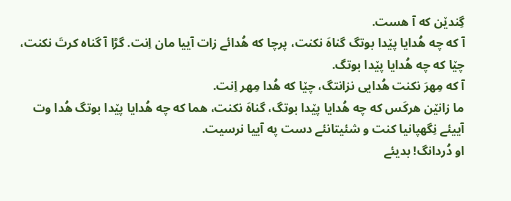گِندێن که آ هست.
آ که چه هُدایا پێدا بوتگ گناهَ نکنت، پرچا که هُدائے زات آییا مان اِنت. گڑا آ گناه کرتَ نکنت، چێا که چه هُدایا پێدا بوتگ.
آ که مِهرَ نکنت هُدایی نزانتگ، چێا که هُدا مِهر اِنت.
ما زانێن هرکَس که چه هُدایا پێدا بوتگ، گناهَ نکنت، هما که چه هُدایا پێدا بوتگ هُدا وت آییئے نِگهپانیا کنت و شئیتانئے دست په آییا نرسیت.
او دُردانگ! بدیئے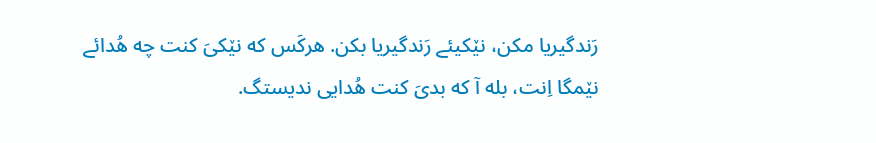رَندگیریا مکن، نێکیئے رَندگیریا بکن. هرکَس که نێکیَ کنت چه هُدائے نێمگا اِنت، بله آ که بدیَ کنت هُدایی ندیستگ.